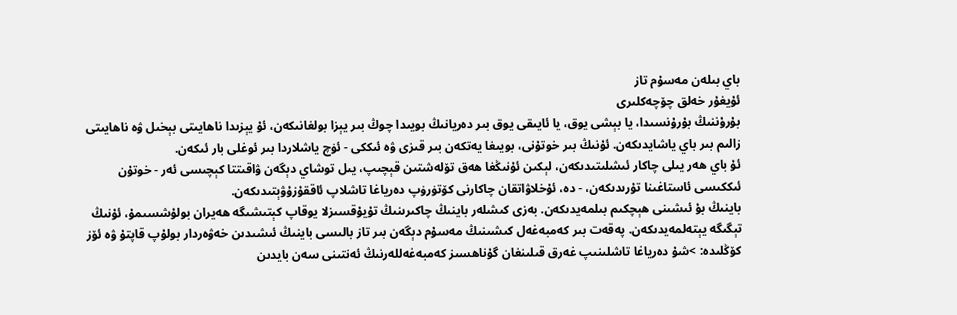باي بىلەن مەسۇم تاز
ئۇيغۇر خەلق چۆچەكلىرى
بۇرۇننىڭ بۇرۇنسىدا، يا بېشى يوق، يا ئايىقى يوق بىر دەريانىڭ بويىدا چوڭ بىر يېزا بولغانىكەن، ئۇ يېزىدا ناھايىتى بېخىل ۋە ناھايىتى زالىم بىر باي ياشايدىكەن. ئۇنىڭ بىر خوتۇنى، بويىغا يەتكەن بىر قىزى ۋە ئىككى - ئۈچ ياشلاردا بىر ئوغلى بار ئىكەن.
ئۇ باي ھەر يىلى چاكار ئىشلىتىدىكەن، لېكىن ئۇنىڭغا ھەق تۆلەشتىن قېچىپ، يىل توشاي دېگەن ۋاقىتتا كېچىسى ئەر - خوتۇن ئىككىسى ئاستاغىنا تۇرىدىكەن، - دە، ئۇخلاۋاتقان چاكارنى كۆتۈرۈپ دەرياغا تاشلاپ ئاققۇزۇۋېتىدىكەن.
باينىڭ بۇ ئىشىنى ھېچكىم بىلمەيدىكەن. بەزى كىشلەر باينىڭ چاكىرىنىڭ تۇيۇقسىزلا يوقاپ كېتىشىگە ھەيران بولۇشسىمۇ، ئۇنىڭ تېگىگە يېتەلمەيدىكەن. پەقەت بىر كەمبەغەل كىشىنىڭ مەسۇم دېگەن بىر تاز بالىسى باينىڭ ئىشىدىن خەۋەردار بولۇپ قاپتۇ ۋە ئۆز كۆڭلىدە: >شۇ دەرياغا تاشلىنىپ غەرق قىلىنغان گۇناھسىز كەمبەغەللەرنىڭ ئەنتىنى سەن بايدىن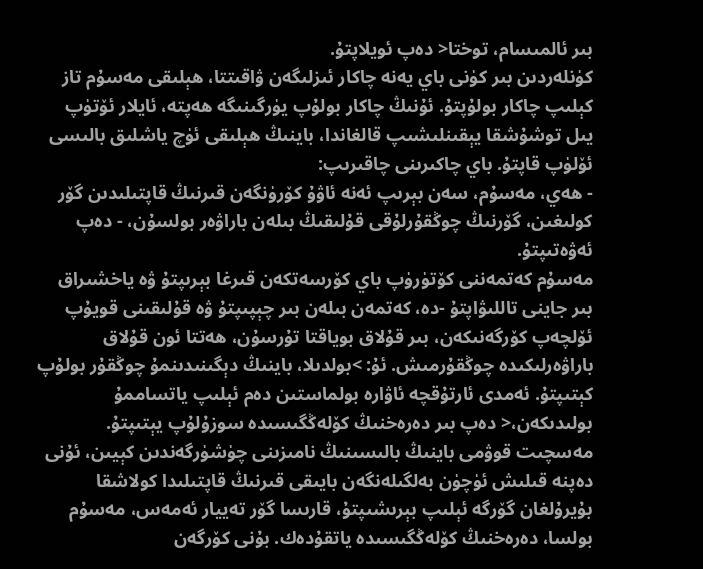بىر ئالمىسام، توختا< دەپ ئويلاپتۇ.
كۈنلەردىن بىر كۈنى باي يەنە چاكار ئىزلىگەن ۋاقىتتا، ھېلىقى مەسۇم تاز كېلىپ چاكار بولۇپتۇ. ئۇنىڭ چاكار بولۇپ يۈرگىنىگە ھەپتە، ئايلار ئۆتۈپ يىل توشۇشقا يېقىنلىشىپ قالغاندا، باينىڭ ھېلىقى ئۈچ ياشلىق بالىسى ئۆلۈپ قاپتۇ. باي چاكىرىنى چاقىرىپ:
- ھەي، مەسۇم، سەن بېرىپ ئەنە ئاۋۇ كۆرۈنگەن قىرنىڭ قاپتىلىدىن گۆر كولىغىن، گۆرنىڭ چوڭقۇرلۇقى قۇلىقىڭ بىلەن باراۋەر بولسۇن، - دەپ ئەۋەتىپتۇ.
مەسۇم كەتمەننى كۆتۈرۈپ باي كۆرسەتكەن قىرغا بېرىپتۇ ۋە ياخشىراق بىر جاينى تاللىۋاپتۇ -دە، كەتمەن بىلەن بىر چېپىپتۇ ۋە قۇلىقىنى قويۇپ ئۆلچەپ كۆرگەنىكەن، بىر قۇلاق بوياقتا تۇرسۇن، ھەتتا ئون قۇلاق باراۋەرلىكىدە چوڭقۇرمىش. ئۇ: >بولدىلا، باينىڭ دېگىنىدىنمۇ چوڭقۇر بولۇپ كېتىپتۇ. ئەمدى ئارتۇقچە ئاۋارە بولماستىن دەم ئېلىپ ياتساممۇ بولىدىكەن،< دەپ بىر دەرەخنىڭ كۆلەڭگىسىدە سوزۇلۇپ يېتىپتۇ.
مەسچىت قوۋمى باينىڭ بالىسىنىڭ نامىزىنى چۈشۈرگەندىن كېيىن، ئۇنى دەپنە قىلىش ئۈچۈن بەلگىلەنگەن بايىقى قىرنىڭ قاپتىلىدا كولاشقا بۇيرۇلغان گۆرگە ئېلىپ بېرىشىپتۇ، قارىسا گۆر تەييار ئەمەس، مەسۇم بولسا، دەرەخنىڭ كۆلەڭگىسىدە ياتقۇدەك. بۇنى كۆرگەن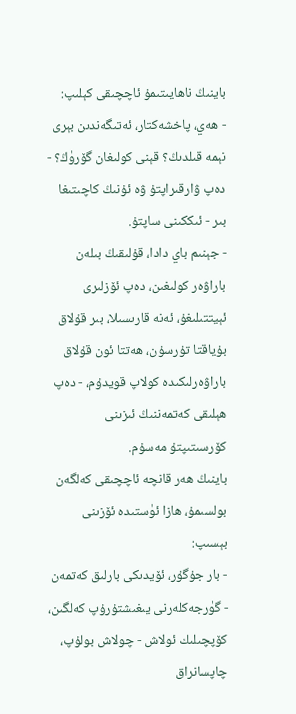باينىڭ ناھايىتىمۇ ئاچچىقى كېلىپ:
- ھەي، پاخشەكتار، ئەتىگەندىن بېرى نېمە قىلدىڭ؟ قېنى كولىغان گۆرۈڭ؟ - دەپ ۋارقىراپتۇ ۋە ئۇنىڭ كاچىتىغا بىر - ئىككىنى ساپتۇ.
- جېنىم باي دادا، قۇلىقىڭ بىلەن باراۋەر كولىغىن، دەپ ئۆزلىرى ئېيتتىلىغۇ، ئەنە قارىسىلا، بىر قۇلاق بۇياقتا تۇرسۇن، ھەتتا ئون قۇلاق باراۋەرلىكىدە كولاپ قويدۇم، - دەپ ھېلىقى كەتمەننىڭ ئىزىنى كۆرسىتىپتۇ مەسۇم.
باينىڭ ھەر قانچە ئاچچىقى كەلگەن بولسىمۇ، ھازا ئۈستىدە ئۆزىنى بېسىپ:
- بار جۇگۇر، ئۆيدىكى بارلىق كەتمەن - گۈرجەكلەرنى يىغىشتۇرۇپ كەلگىن، كۆپچىلىك ئولاش - چولاش بولۇپ، چاپسانراق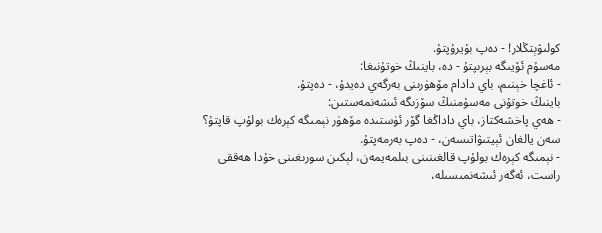كولىۋېتڭلار! - دەپ بۇيرۇپتۇ.
مەسۇم ئۆيىگە بېرىپتۇ - دە، باينىڭ خوتۇنىغا:
- ئاغچا خېنىم، باي دادام مۆھۈرىنى بەرگەي دەيدۇ، - دەپتۇ.
باينىڭ خوتۇنى مەسۇمنىڭ سۆزىگە ئىشەنمەستىن:
- ھەي پاخشەكتاز، باي داداڭغا گۆر ئۈستىدە مۆھۈر نېمىگە كېرەك بولۇپ قاپتۇ؟ سەن يالغان ئېيتىۋاتىسەن، - دەپ بەرمەپتۇ.
- نېمىگە كېرەك بولۇپ قالغىنىنى بىلمەيمەن، لېكىن سورىغىنى خۇدا ھەققى راست، ئەگەر ئىشەنمىسىلە،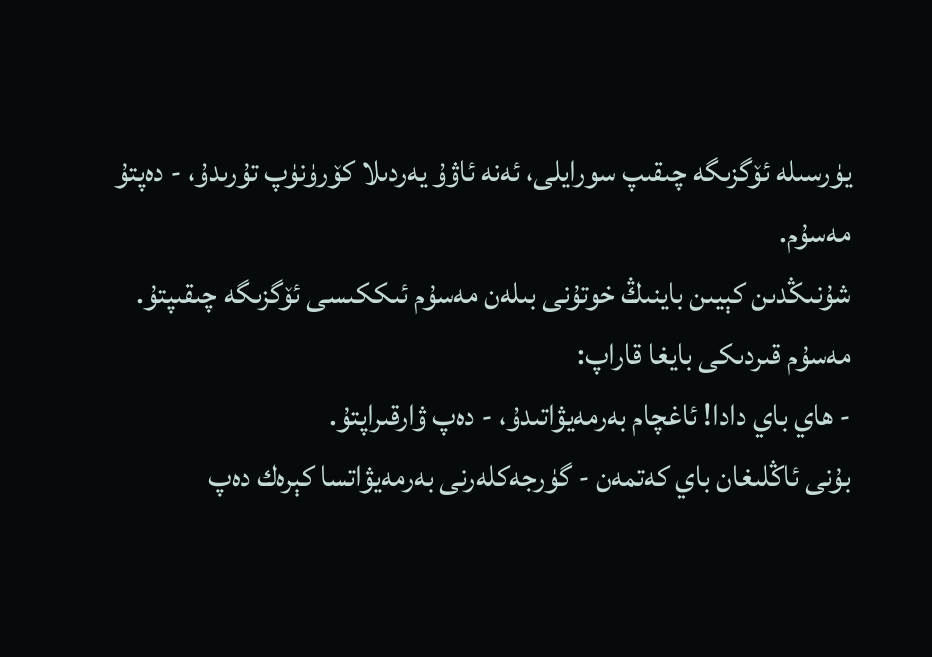يۈرسىلە ئۆگزىگە چىقىپ سورايلى، ئەنە ئاۋۇ يەردىلا كۆرۈنۈپ تۇرىدۇ، - دەپتۇ مەسۇم.
شۇنىڭدىن كېيىن باينىڭ خوتۇنى بىلەن مەسۇم ئىككىسى ئۆگزىگە چىقىپتۇ. مەسۇم قىردىكى بايغا قاراپ:
- ھاي باي دادا! ئاغچام بەرمەيۋاتىدۇ، - دەپ ۋارقىراپتۇ.
بۇنى ئاڭلىغان باي كەتمەن - گۈرجەكلەرنى بەرمەيۋاتسا كېرەك دەپ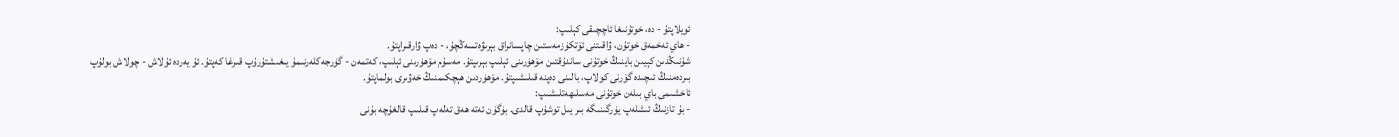ئويلاپتۇ - دە، خوتۇنىغا ئاچچىقى كېلىپ:
- ھاي ئەخمەق خوتۇن، ۋاقىتنى ئۆتكۈزمەستىن چاپسانراق بېرىۋەتسەڭچۇ، - دەپ ۋارقىراپتۇ.
شۇنىڭدىن كېيىن باينىڭ خوتۇنى ساندۇقتىن مۆھۈرىنى ئېلىپ بېرىپتۇ. مەسۇم مۆھۈرىنى ئېلىپ، كەتمەن - گۈرجەكلەرنىمۇ يىغىشتۇرۇپ قىرغا كەپتۇ. ئۇ يەردە ئۇلاش - چولاش بولۇپ بىردەمنىڭ ئىچىدە گۆرنى كولاپ، بالىنى دەپنە قىلىشىپتۇ. مۆھۈردىن ھېچكىمنىڭ خەۋىرى بولماپتۇ.
ئاخشىمى باي بىلەن خوتۇنى مەسلىھەتلىشىپ:
- بۇ تازنىڭ ئىشلەپ يۈرگىنىگە بىر يىل توشۇپ قالدى. بۈگۈن ئەتە ھەق تەلەپ قىلىپ قالغۇچە بۇنى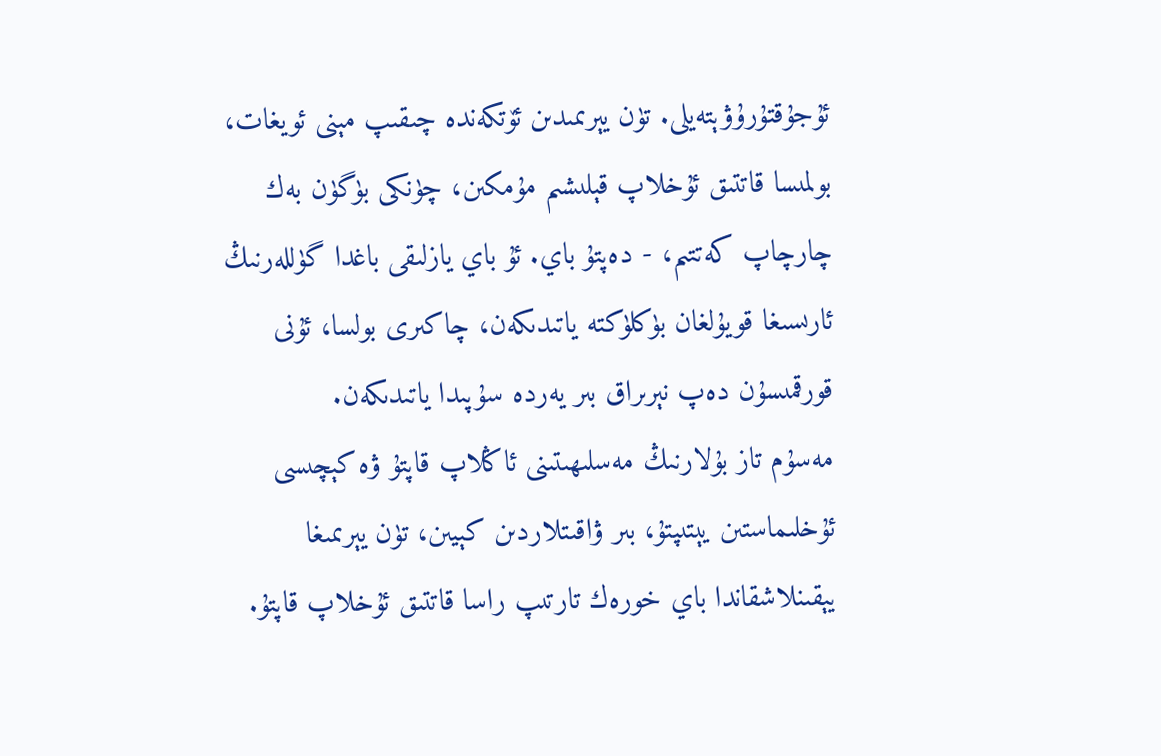ئۇجۇقتۇرۇۋېتەيلى. تۈن يېرىمىدىن ئۆتكەندە چىقىپ مېنى ئويغات، بولمىسا قاتتىق ئۇخلاپ قېلىشىم مۇمكىن، چۈنكى بۈگۈن بەك چارچاپ كەتتىم، - دەپتۇ باي. ئۇ باي يازلىقى باغدا گۈللەرنىڭ ئارىسىغا قويۇلغان بۈكلۈكتە ياتىدىكەن، چاكىرى بولسا، ئۇنى قورقمىسۇن دەپ نېرىراق بىر يەردە سۇپىدا ياتىدىكەن.
مەسۇم تاز بۇلارنىڭ مەسلىھىتىنى ئاڭلاپ قاپتۇ ۋە كېچىسى ئۇخلىماستىن يېتىپتۇ، بىر ۋاقىتلاردىن كېيىن، تۈن يېرىمىغا يېقىنلاشقاندا باي خورەك تارتىپ راسا قاتتىق ئۇخلاپ قاپتۇ.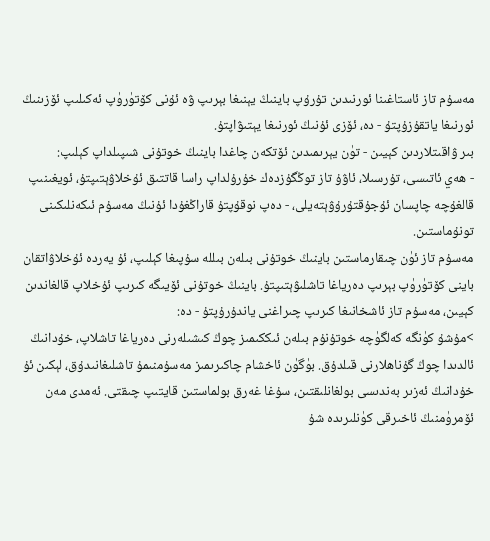مەسۇم تاز ئاستاغىنا ئورنىدىن تۇرۇپ باينىڭ يېنىغا بېرىپ ۋە ئۇنى كۆتۈرۈپ ئەكىلىپ ئۆزىنىڭ ئورنىغا ياتقۇزۇپتۇ - دە، ئۆزى ئۇنىڭ ئورنىغا يېتىۋاپتۇ.
بىر ۋاقىتلاردىن كېيىن - تۈن يېرىمىدىن ئۆتكەن چاغدا باينىڭ خوتۇنى شىپىلداپ كېلىپ:
- ھەي ئاتىسى، تۇرسىلا، ئاۋۇ تاز توڭگۇزدەك خۇرۇلداپ راسا قاتتىق ئۇخلاۋېتىپتۇ، ئويغىنىپ قالغۇچە چاپسان ئۇجۇقتۇرۇۋېتەيلى، - دەپ نوقۇپتۇ قاراڭغۇدا ئۇنىڭ مەسۇم ئىكەنلىكىنى تونۇماستىن.
مەسۇم تاز ئۈن چىقارماستىن باينىڭ خوتۇنى بىلەن بىللە سۇپىغا كېلىپ، ئۇ يەردە ئۇخلاۋاتقان باينى كۆتۈرۈپ بېرىپ دەرياغا تاشلىۋېتىپتۇ. باينىڭ خوتۇنى ئۆيىگە كىرىپ ئۇخلاپ قالغاندىن كېيىن، مەسۇم تاز ئاشخانىغا كىرىپ چىراغنى ياندۇرۇپتۇ - دە:
>مۇشۇ كۈنگە كەلگۈچە خوتۇنۇم بىلەن ئىككىمىز چوڭ كىشىلەرنى دەرياغا تاشلاپ، خۇدانىڭ ئالدىدا چوڭ گۇناھلارنى قىلدۇق. بۈگۈن ئاخشام چاكىرىمىز مەسۇمنىمۇ تاشلىغانىدۇق، لېكىن ئۇ خۇدانىڭ ئەزىر بەندىسى بولغانلىقتىن، سۇغا غەرق بولماستىن قايتىپ چىقتى. ئەمدى مەن ئۆمرۈمنىڭ ئاخىرقى كۈنلىرىدە شۇ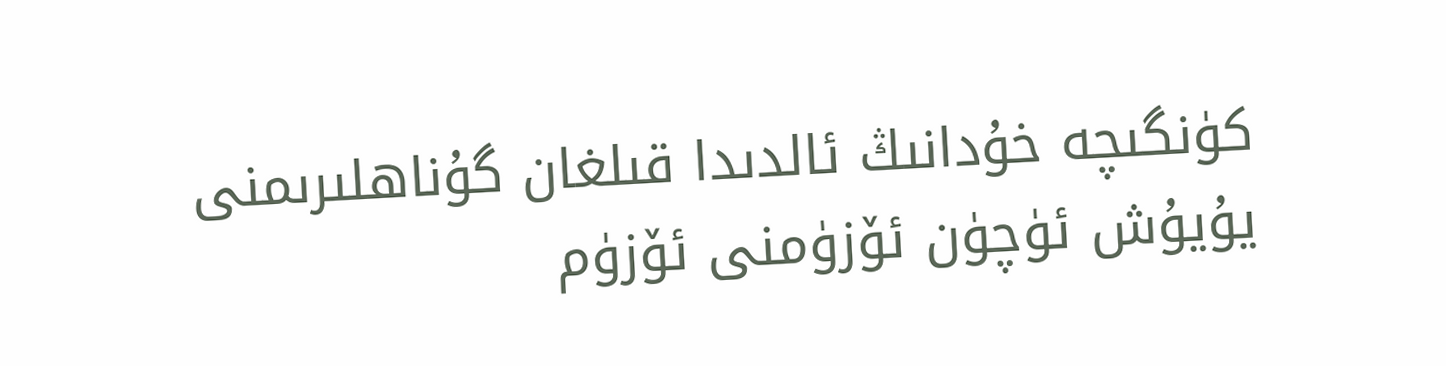كۈنگىچە خۇدانىڭ ئالدىدا قىلغان گۇناھلىرىمنى يۇيۇش ئۈچۈن ئۆزۈمنى ئۆزۈم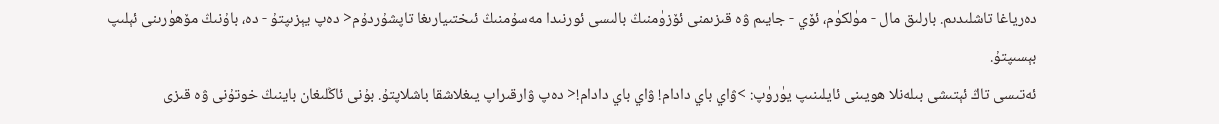دەرياغا تاشلىدىم. بارلىق مال - مۈلكۈم، ئۆي - جايىم ۋە قىزىمنى ئۆزۈمنىڭ بالىسى ئورنىدا مەسۇمنىڭ ئىختىيارىغا تاپشۇردۇم< دەپ يېزىپتۇ - دە، باۇنىڭ مۆھۈرىنى ئېلىپ بېسىپتۇ.
ئەتىسى تاڭ ئېتىشى بىلەنلا ھويىنى ئايلىنىپ يۈرۈپ: >ۋاي باي دادام! ۋاي باي دادام!< دەپ ۋارقىراپ يىغلاشقا باشلاپتۇ. بۇنى ئاڭلىغان باينىڭ خوتۇنى ۋە قىزى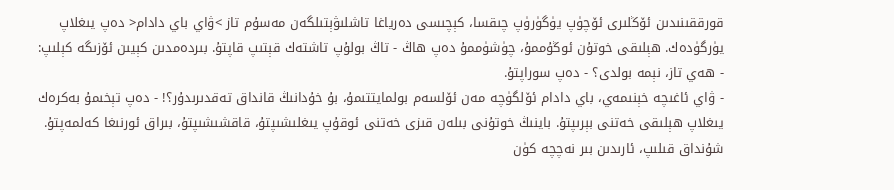قورققىنىدىن ئۆڭلىرى ئۆچۈپ يۈگۈرۈپ چىقسا، كېچىسى دەرياغا تاشلىۋېتىلگەن مەسۇم تاز >ۋاي باي دادام< دەپ يىغلاپ يۈرگۈدەك. ھېلىقى خوتۇن ئوڭۇممۇ، چۈشۈممۇ دەپ ھاڭ - تاڭ بولۇپ تاشتەك قېتىپ قاپتۇ. بىردەمدىن كېيىن ئۆزىگە كېلىپ:
- ھەي تاز، نېمە بولدى؟ - دەپ سوراپتۇ.
- ۋاي ئاغىچە خېنىمەي، باي دادام ئۆلگۈچە مەن ئۆلسەم بولمايتتىمۇ، بۇ خۇدانىڭ قانداق تەقدىرىدۇر؟! - دەپ تېخىمۇ بەكرەك يىغلاپ ھېلىقى خەتنى بېرىپتۇ. باينىڭ خوتۇنى بىلەن قىزى خەتنى ئوقۇپ يىغلىشىپتۇ، قاقشىشىپتۇ، بىراق ئورنىغا كەلمەپتۇ.
شۇنداق قىلىپ، ئارىدىن بىر نەچچە كۈن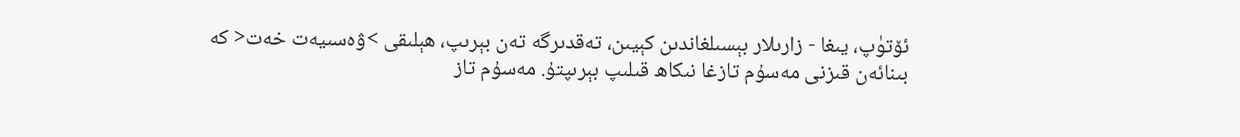ئۆتۈپ، يىغا - زارىلار بېسىلغاندىن كېيىن، تەقدىرگە تەن بېرىپ، ھېلىقى >ۋەسىيەت خەت< كە بىنائەن قىزنى مەسۇم تازغا نىكاھ قىلىپ بېرىپتۇ. مەسۇم تاز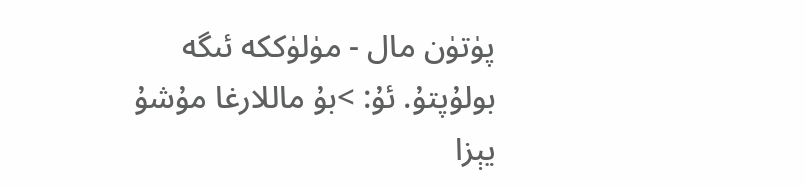پۈتۈن مال - مۈلۈككە ئىگە بولۇپتۇ. ئۇ: >بۇ ماللارغا مۇشۇ يېزا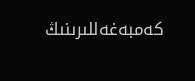كەمبەغەللىرىنىڭ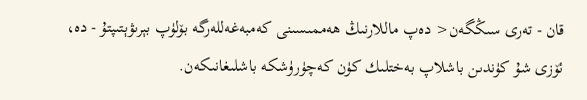قان - تەرى سىڭگەن< دەپ ماللارنىڭ ھەممىسىنى كەمبەغەللەرگە بۆلۈپ بېرىۋېتىپتۇ - دە، ئۆزى شۇ كۈندىن باشلاپ بەختلىك كۈن كەچۈرۈشكە باشلىغانىكەن.